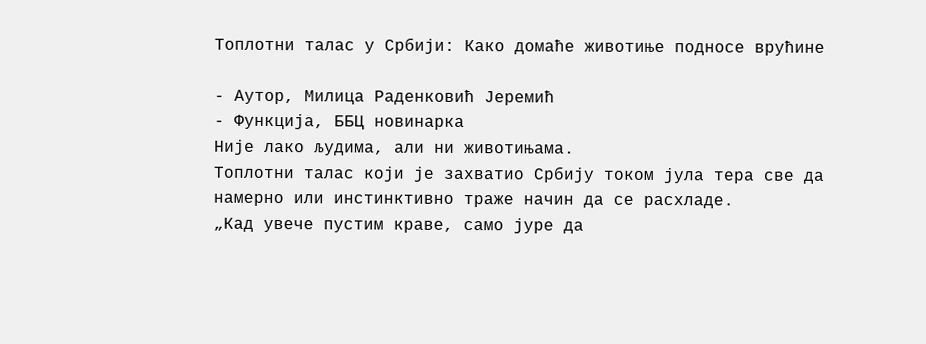Топлотни талас у Србији: Како домаће животиње подносе врућине

- Аутор, Милица Раденковић Јеремић
- Функција, ББЦ новинарка
Није лако људима, али ни животињама.
Топлотни талас који је захватио Србију током јула тера све да намерно или инстинктивно траже начин да се расхладе.
„Кад увече пустим краве, само јуре да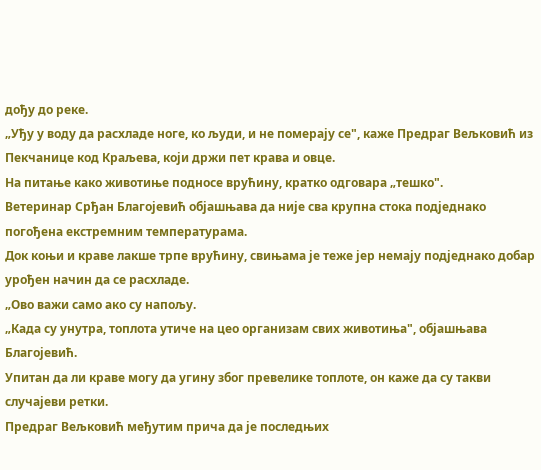дођу до реке.
„Уђу у воду да расхладе ноге, ко људи, и не померају се", каже Предраг Вељковић из Пекчанице код Краљева, који држи пет крава и овце.
На питање како животиње подносе врућину, кратко одговара „тешко".
Ветеринар Срђан Благојевић објашњава да није сва крупна стока подједнако погођена екстремним температурама.
Док коњи и краве лакше трпе врућину, свињама је теже јер немају подједнако добар урођен начин да се расхладе.
„Ово важи само ако су напољу.
„Када су унутра, топлота утиче на цео организам свих животиња", објашњава Благојевић.
Упитан да ли краве могу да угину због превелике топлоте, он каже да су такви случајеви ретки.
Предраг Вељковић међутим прича да је последњих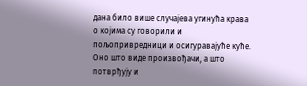дана било више случајева угинућа крава о којима су говорили и пољопривредници и осигуравајуће куће.
Оно што виде произвођачи, а што потврђују и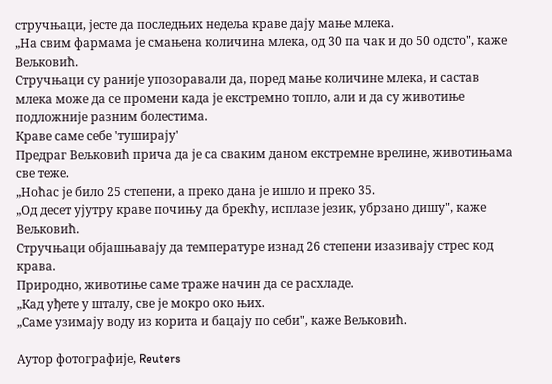стручњаци, јесте да последњих недеља краве дају мање млека.
„На свим фармама је смањена количина млека, од 30 па чак и до 50 одсто", каже Вељковић.
Стручњаци су раније упозоравали да, поред мање количине млека, и састав млека може да се промени када је екстремно топло, али и да су животиње подложније разним болестима.
Краве саме себе 'туширају'
Предраг Вељковић прича да је са сваким даном екстремне врелине, животињама све теже.
„Ноћас је било 25 степени, а преко дана је ишло и преко 35.
„Од десет ујутру краве почињу да брекћу, исплазе језик, убрзано дишу", каже Вељковић.
Стручњаци објашњавају да температуре изнад 26 степени изазивају стрес код крава.
Природно, животиње саме траже начин да се расхладе.
„Кад уђете у шталу, све је мокро око њих.
„Саме узимају воду из корита и бацају по себи", каже Вељковић.

Аутор фотографије, Reuters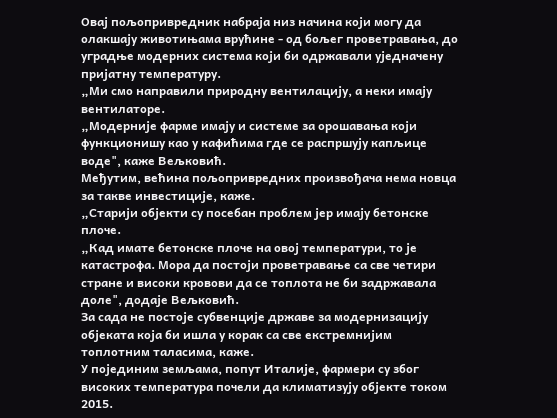Овај пољопривредник набраја низ начина који могу да олакшају животињама врућине - од бољег проветравања, до уградње модерних система који би одржавали уједначену пријатну температуру.
„Ми смо направили природну вентилацију, а неки имају вентилаторе.
„Модерније фарме имају и системе за орошавања који функционишу као у кафићима где се распршују капљице воде", каже Вељковић.
Међутим, већина пољопривредних произвођача нема новца за такве инвестиције, каже.
„Старији објекти су посебан проблем јер имају бетонске плоче.
„Кад имате бетонске плоче на овој температури, то је катастрофа. Мора да постоји проветравање са све четири стране и високи кровови да се топлота не би задржавала доле", додаје Вељковић.
За сада не постоје субвенције државе за модернизацију објеката која би ишла у корак са све екстремнијим топлотним таласима, каже.
У појединим земљама, попут Италије, фармери су због високих температура почели да климатизују објекте током 2015.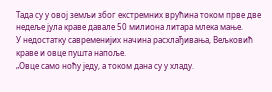Тада су у овој земљи због екстремних врућина током прве две недеље јула краве давале 50 милиона литара млека мање.
У недостатку савременијих начина расхлађивања, Вељковић краве и овце пушта напоље.
„Овце само ноћу једу, а током дана су у хладу.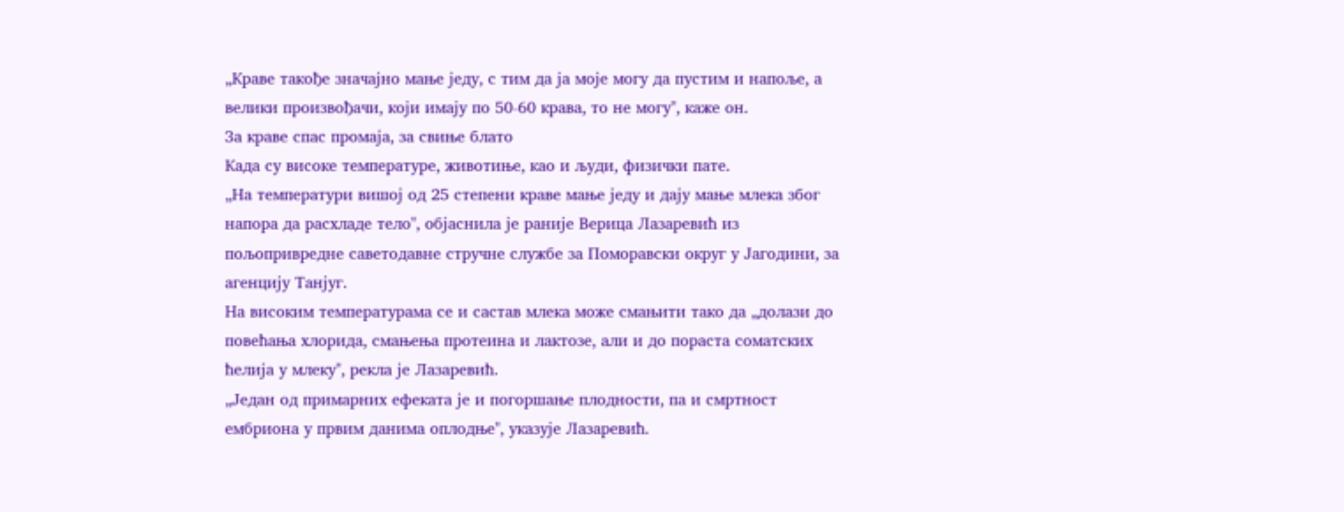„Краве такође значајно мање једу, с тим да ја моје могу да пустим и напоље, а велики произвођачи, који имају по 50-60 крава, то не могу", каже он.
За краве спас промаја, за свиње блато
Када су високе температуре, животиње, као и људи, физички пате.
„На температури вишој од 25 степени краве мање једу и дају мање млека због напора да расхладе тело", објаснила је раније Верица Лазаревић из пољопривредне саветодавне стручне службе за Поморавски округ у Јагодини, за агенцију Танјуг.
На високим температурама се и састав млека може смањити тако да „долази до повећања хлорида, смањења протеина и лактозе, али и до пораста соматских ћелија у млеку", рекла је Лазаревић.
„Један од примарних ефеката је и погоршање плодности, па и смртност ембриона у првим данима оплодње", указује Лазаревић.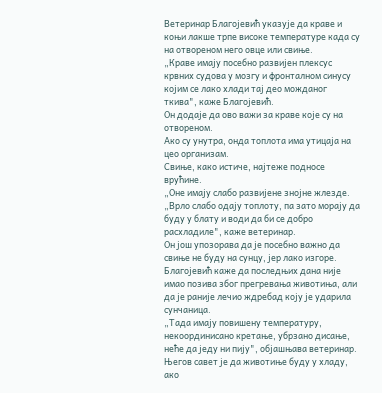Ветеринар Благојевић указује да краве и коњи лакше трпе високе температуре када су на отвореном него овце или свиње.
„Краве имају посебно развијен плексус крвних судова у мозгу и фронталном синусу којим се лако хлади тај део можданог ткива", каже Благојевић.
Он додаје да ово важи за краве које су на отвореном.
Ако су унутра, онда топлота има утицаја на цео организам.
Свиње, како истиче, најтеже подносе врућине.
„Оне имају слабо развијене знојне жлезде.
„Врло слабо одају топлоту, па зато морају да буду у блату и води да би се добро расхладиле", каже ветеринар.
Он још упозорава да је посебно важно да свиње не буду на сунцу, јер лако изгоре.
Благојевић каже да последњих дана није имао позива због прегревања животиња, али да је раније лечио ждребад коју је ударила сунчаница.
„Тада имају повишену температуру, некоординисано кретање, убрзано дисање, неће да једу ни пију", објашњава ветеринар.
Његов савет је да животиње буду у хладу, ако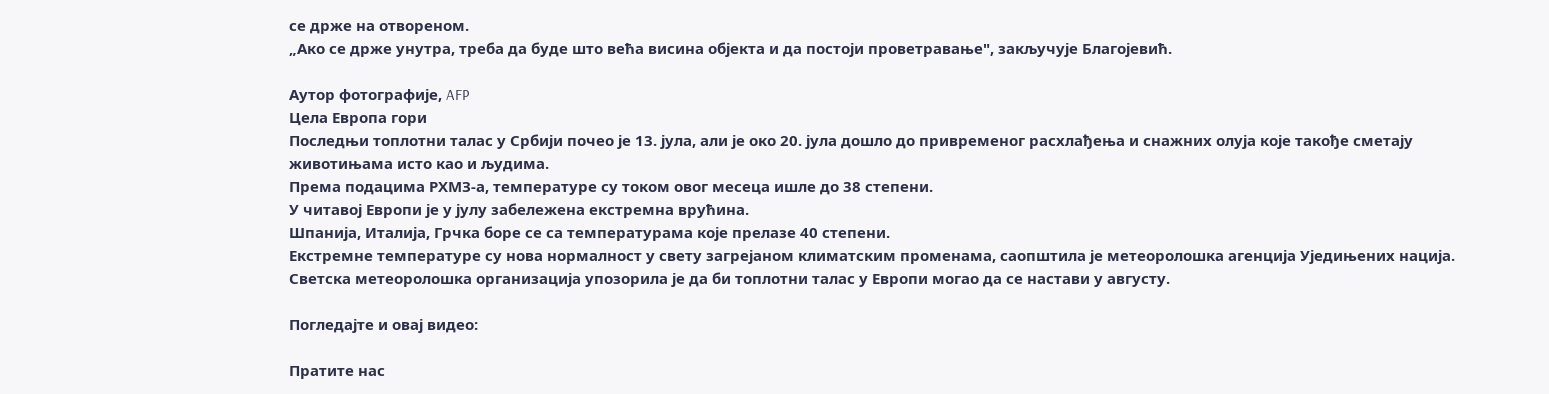се држе на отвореном.
„Ако се држе унутра, треба да буде што већа висина објекта и да постоји проветравање", закључује Благојевић.

Аутор фотографије, AFP
Цела Европа гори
Последњи топлотни талас у Србији почео је 13. јула, али је око 20. јула дошло до привременог расхлађења и снажних олуја које такође сметају животињама исто као и људима.
Према подацима РХМЗ-а, температуре су током овог месеца ишле до 38 степени.
У читавој Европи је у јулу забележена екстремна врућина.
Шпанија, Италија, Грчка боре се са температурама које прелазе 40 степени.
Екстремне температуре су нова нормалност у свету загрејаном климатским променама, саопштила је метеоролошка агенција Уједињених нација.
Светска метеоролошка организација упозорила је да би топлотни талас у Европи могао да се настави у августу.

Погледајте и овај видео:

Пратите нас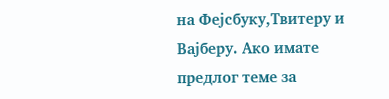на Фејсбуку,Твитеру и Вајберу. Ако имате предлог теме за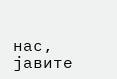нас, јавите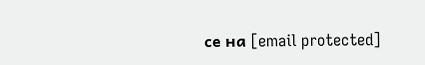се на [email protected]